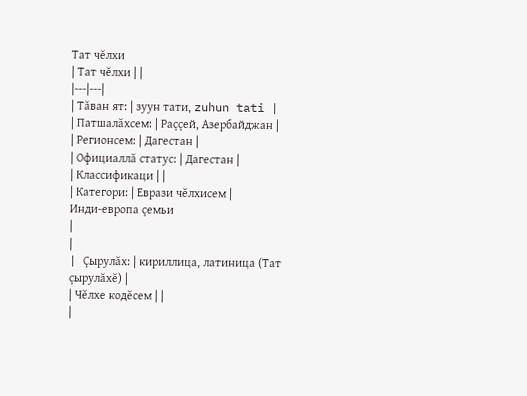Тат чĕлхи
| Тат чĕлхи | |
|---|---|
| Тăван ят: | зуун тати, zuhun tati |
| Патшалăхсем: | Раççей, Азербайджан |
| Регионсем: | Дагестан |
| Официаллă статус: | Дагестан |
| Классификаци | |
| Категори: | Еврази чĕлхисем |
Инди-европа çемьи
|
|
| Çырулăх: | кириллица, латиница (Тат çырулăхĕ) |
| Чĕлхе кодĕсем | |
|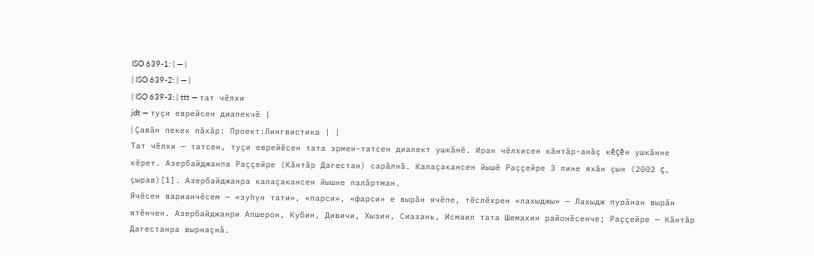ISO 639-1: | — |
| ISO 639-2: | — |
| ISO 639-3: | ttt — тат чĕлхи
jdt — туçи еврейсен диалекчĕ |
| Çавăн пекех пăхăр: Проект:Лингвистика | |
Тат чĕлхи — татсен, туçи еврейĕсен тата эрмен-татсен диалект ушкăнĕ. Иран чĕлхисен кăнтăр-анăç кĕçĕн ушкăнне кĕрет. Азербайджанпа Раççейре (Кăнтăр Дагестан) сарăлнă. Калаçакансен йышĕ Раççейре 3 пине яхăн çын (2002 ç., çырав)[1]. Азербайджанра калаçакансен йышне палăртман.
Ячĕсен варианчĕсем — «зуһун тати», «парси», «фарси» е вырăн ячĕпе, тĕслĕхрен «лахыджы» — Лахыдж пурăнан вырăн ятĕнчен. Азербайджанри Апшерон, Кубин, Дивичи, Хызин, Сиазань, Исмаил тата Шемахин районĕсенче; Раççейре — Кăнтăр Дагестанра вырнаçнă.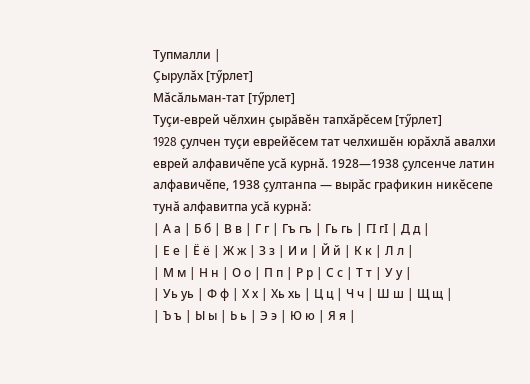Тупмалли |
Çырулăх [тӳрлет]
Мăсăльман-тат [тӳрлет]
Туçи-еврей чĕлхин çырăвĕн тапхăрĕсем [тӳрлет]
1928 çулчен туçи еврейĕсем тат челхишĕн юрăхлă авалхи еврей алфавичĕпе усă курнă. 1928—1938 çулсенче латин алфавичĕпе, 1938 çултанпа — вырăс графикин никĕсепе тунă алфавитпа усă курнă:
| А а | Б б | В в | Г г | Гъ гъ | Гь гь | ГI гI | Д д |
| Е е | Ё ё | Ж ж | З з | И и | Й й | К к | Л л |
| М м | Н н | О о | П п | Р р | С с | Т т | У у |
| Уь уь | Ф ф | Х х | Хь хь | Ц ц | Ч ч | Ш ш | Щ щ |
| Ъ ъ | Ы ы | Ь ь | Э э | Ю ю | Я я |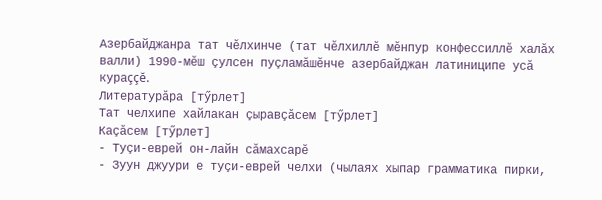Азербайджанра тат чĕлхинче (тат чĕлхиллĕ мĕнпур конфессиллĕ халăх валли) 1990-мĕш çулсен пуçламăшĕнче азербайджан латиниципе усă кураççĕ.
Литературăра [тӳрлет]
Тат челхипе хайлакан çыравçăсем [тӳрлет]
Каçăсем [тӳрлет]
- Туçи-еврей он-лайн сăмахсарĕ
- Зуун джуури е туçи-еврей челхи (чылаях хыпар грамматика пирки,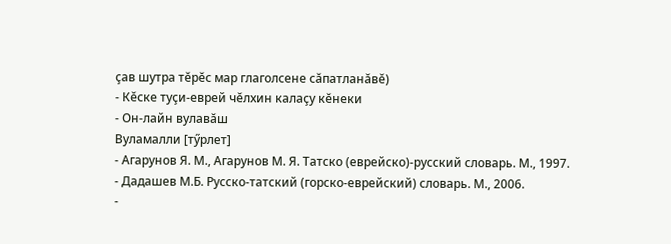çав шутра тĕрĕс мар глаголсене сăпатланăвĕ)
- Кĕске туçи-еврей чĕлхин калаçу кĕнеки
- Он-лайн вулавăш
Вуламалли [тӳрлет]
- Агарунов Я. М., Агарунов М. Я. Татско (еврейско)-русский словарь. М., 1997.
- Дадашев М.Б. Русско-татский (горско-еврейский) словарь. М., 2006.
-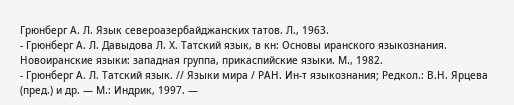Грюнберг А. Л. Язык североазербайджанских татов. Л., 1963.
- Грюнберг А. Л. Давыдова Л. Х. Татский язык, в кн: Основы иранского языкознания. Новоиранские языки: западная группа, прикаспийские языки. М., 1982.
- Грюнберг А. Л. Татский язык. // Языки мира / РАН. Ин-т языкознания; Редкол.: В.Н. Ярцева (пред.) и др. — М.: Индрик, 1997. —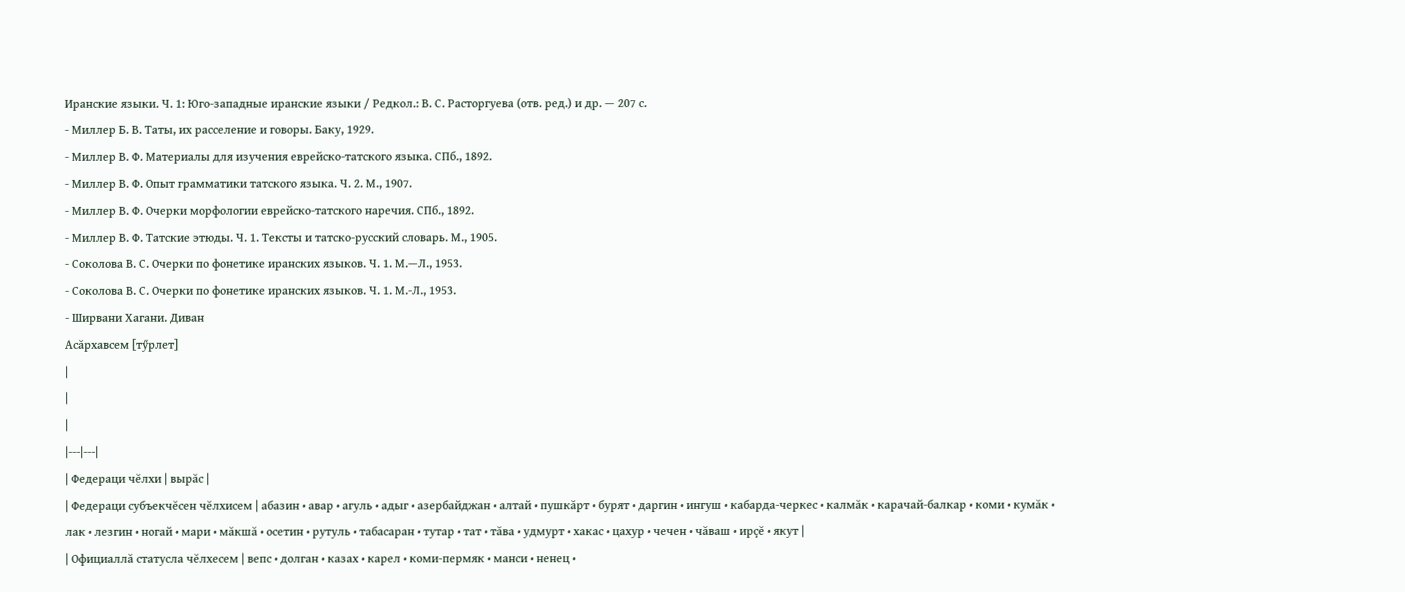Иранские языки. Ч. 1: Юго-западные иранские языки / Редкол.: В. С. Расторгуева (отв. ред.) и др. — 207 с.
- Миллер Б. В. Таты, их расселение и говоры. Баку, 1929.
- Миллер В. Ф. Материалы для изучения еврейско-татского языка. СПб., 1892.
- Миллер В. Ф. Опыт грамматики татского языка. Ч. 2. М., 1907.
- Миллер В. Ф. Очерки морфологии еврейско-татского наречия. СПб., 1892.
- Миллер В. Ф. Татские этюды. Ч. 1. Тексты и татско-русский словарь. М., 1905.
- Соколова В. С. Очерки по фонетике иранских языков. Ч. 1. М.—Л., 1953.
- Соколова В. С. Очерки по фонетике иранских языков. Ч. 1. М.-Л., 1953.
- Ширвани Хагани. Диван
Асăрхавсем [тӳрлет]
|
|
|
|---|---|
| Федераци чĕлхи | вырăс |
| Федераци субъекчĕсен чĕлхисем | абазин • авар • агуль • адыг • азербайджан • алтай • пушкăрт • бурят • даргин • ингуш • кабарда-черкес • калмăк • карачай-балкар • коми • кумăк • лак • лезгин • ногай • мари • мăкшă • осетин • рутуль • табасаран • тутар • тат • тăва • удмурт • хакас • цахур • чечен • чăваш • ирçĕ • якут |
| Официаллă статусла чĕлхесем | вепс • долган • казах • карел • коми-пермяк • манси • ненец •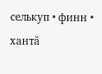селькуп • финн • хантă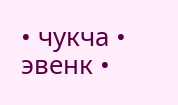• чукча • эвенк •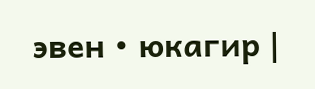эвен • юкагир |